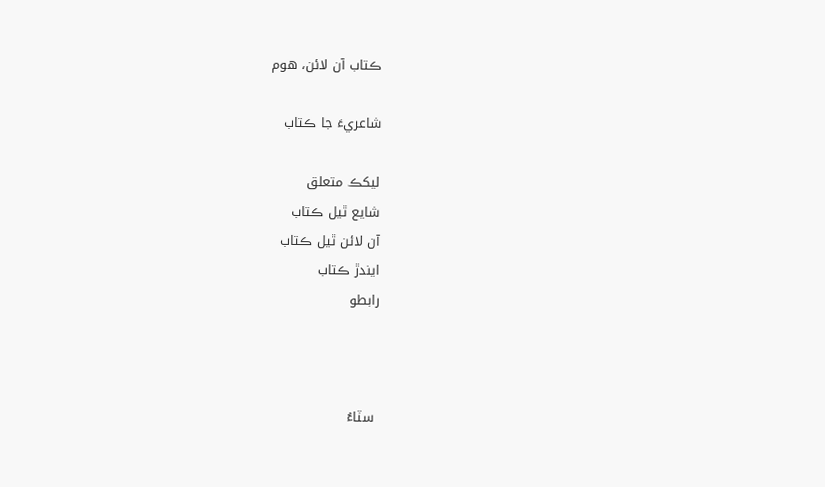ڪتاب آن لائن، هوم

شاعريءَ جا ڪتاب

ليکڪ متعلق
شايع ٿيل ڪتاب
آن لائن ٿيل ڪتاب
ايندڙ ڪتاب
رابطو



 سٽاءُ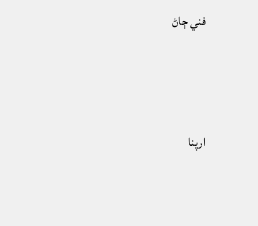فني ڄاڻ



ارپنا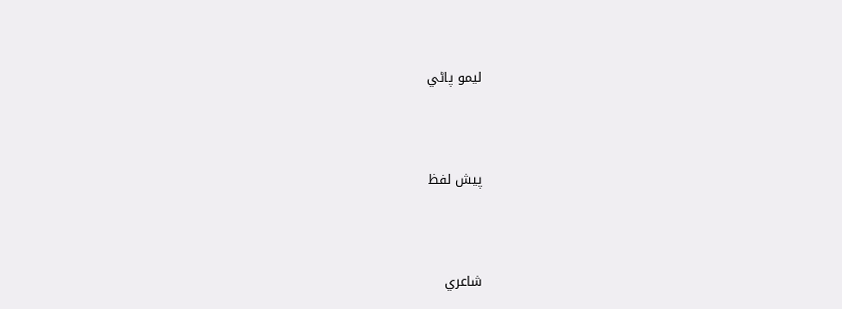ليمو پاڻي



پيش لفظ



شاعري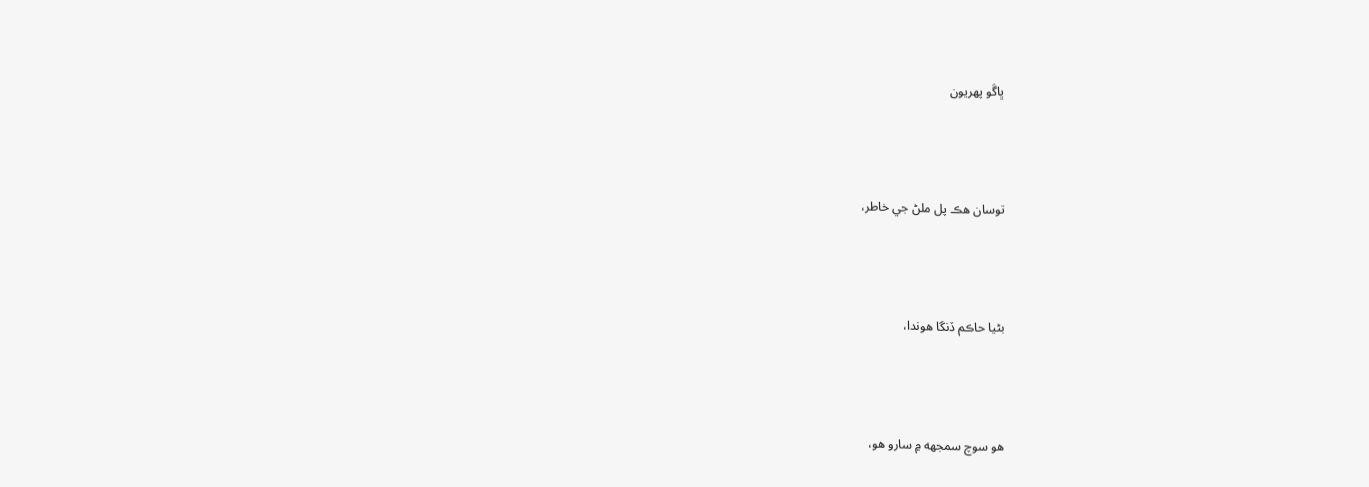ڀاڱو پهريون



توسان هڪ پل ملڻ جي خاطر،



بڻيا حاڪم ڏنگا هوندا،



هو سوچ سمجهه ۾ سارو هو،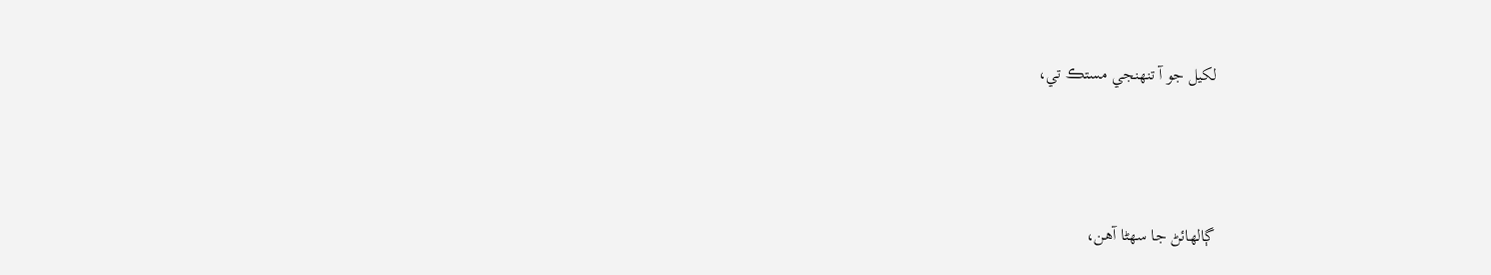لکيل جو آ تنهنجي مستڪ تي،



ڳالهائڻ جا سهڻا آهن،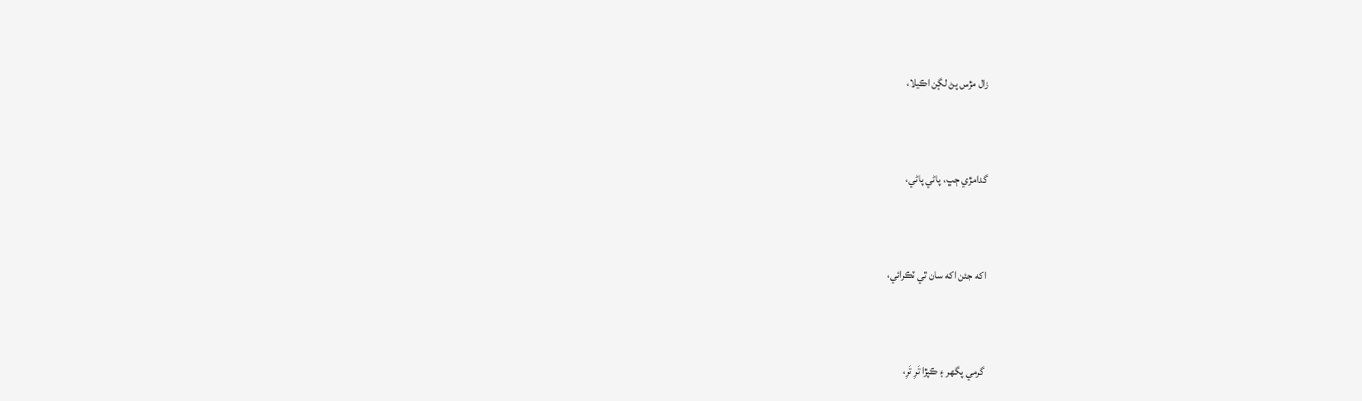زال مڙس پڻ لڳن اڪيلا،



گدامڙي ڄڀ، پاڻي پاڻي،



اکه جئن اکه سان ٿي ٽڪرائي،



گرمي پگهر ۽ ڪپڙا تَرِ تَرِ،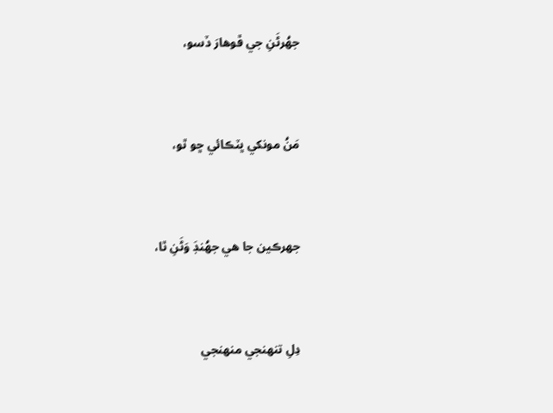جهُرڻَنِ جي ڦوهارَ ڏسو،



مَنُ مونکي ڀٽڪائي ڇو ٿو،



جهرڪين جا هي جهُنڊَ وَڻَنِ ٿا،



دِلِ تنهنجي منهنجي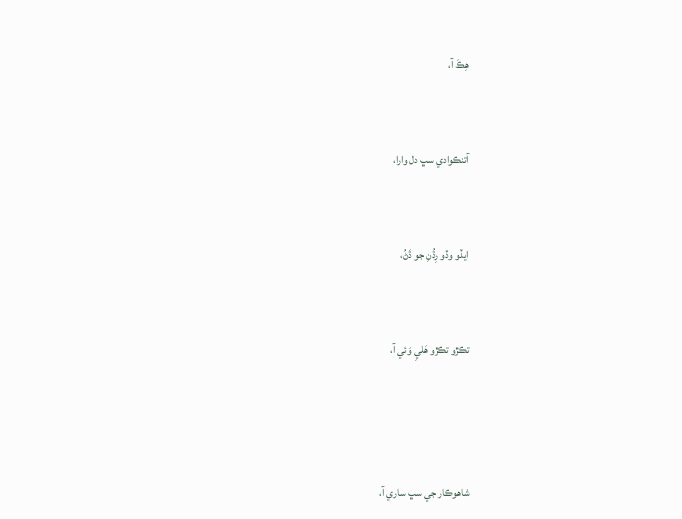هِڪَ آ،



آتنڪوادي سڀ دل وارا،



ايڏو وڏو رِڌُنِ جو ڌَڻُ،



تڪڙو تڪڙو هَليِ وَئي آ،





شاهوڪار جي سڀ ساري آ،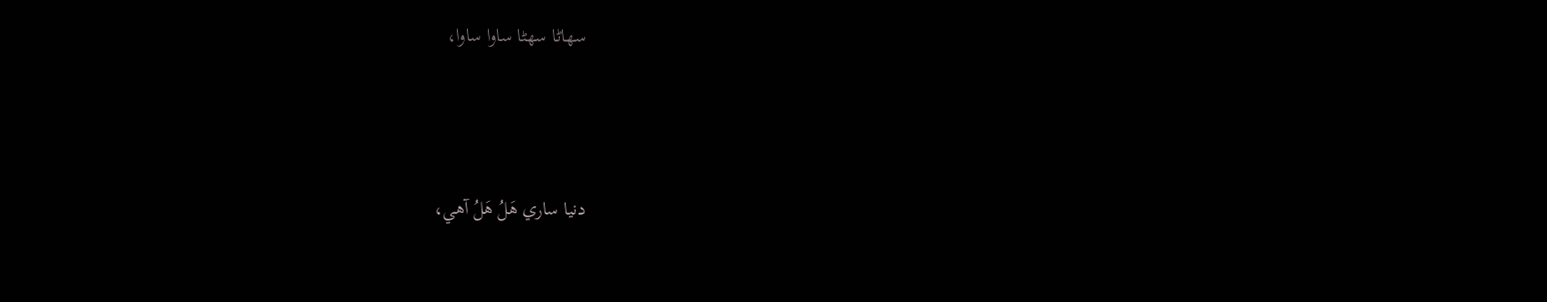سهاڻا سهڻا ساوا ساوا،



دنيا ساري هَلُ هَلُ آهي،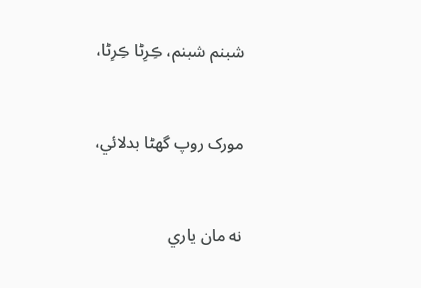شبنم شبنم، ڪِرِڻا ڪِرِڻا،



مورک روپ گهڻا بدلائي،



نه مان ياري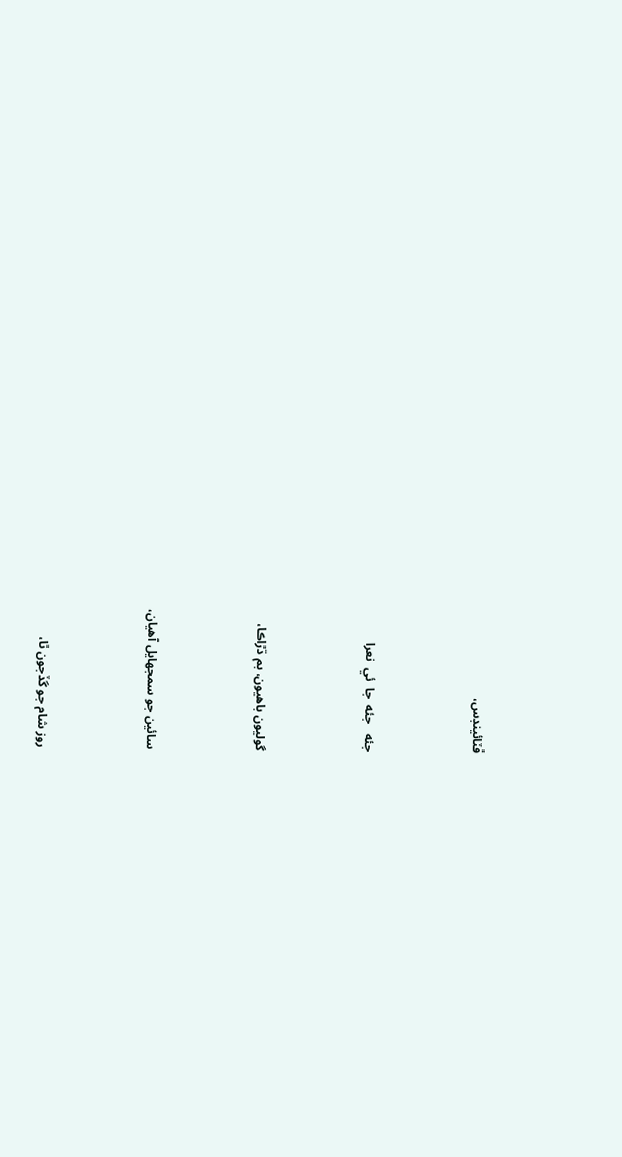ڦٽائينڊس،



جئه   جئه  جا  ئي  نعرا



گوليون باهيون، بم ڌڙاڪا،



سائين جو سمجهايل آهيان،



روز شام جو گڏجون ٿا،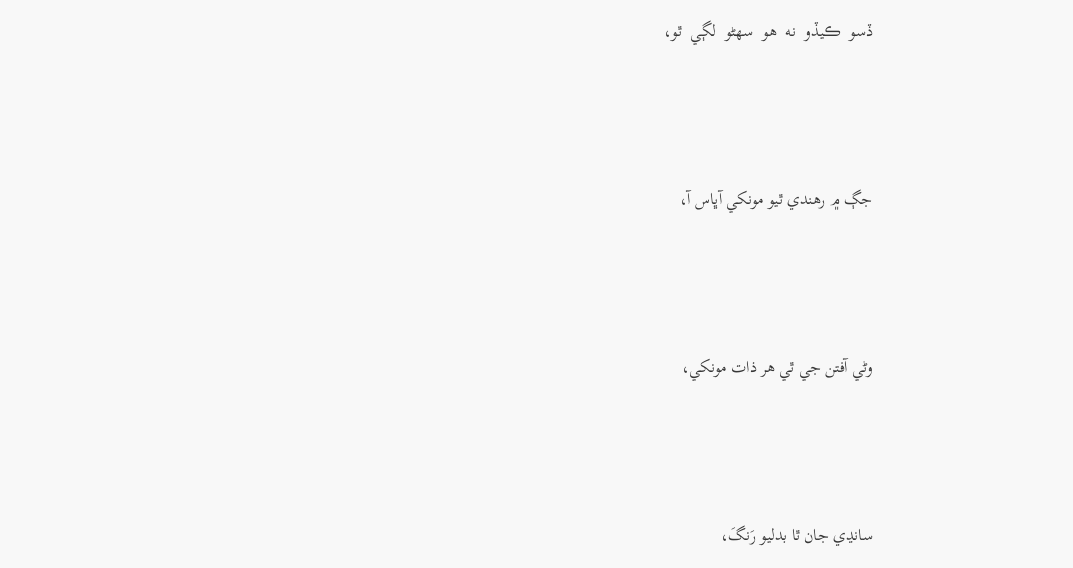ڏسو  ڪيڏو  نه  هو  سهڻو  لڳي  ٿو،





جڳ ۾ رهندي ٿيو مونکي آڀاس آ،





وڻي آفتن جي ٿي هر ذات مونکي،





سانڍي جان ٿا بدليو رَنگَ،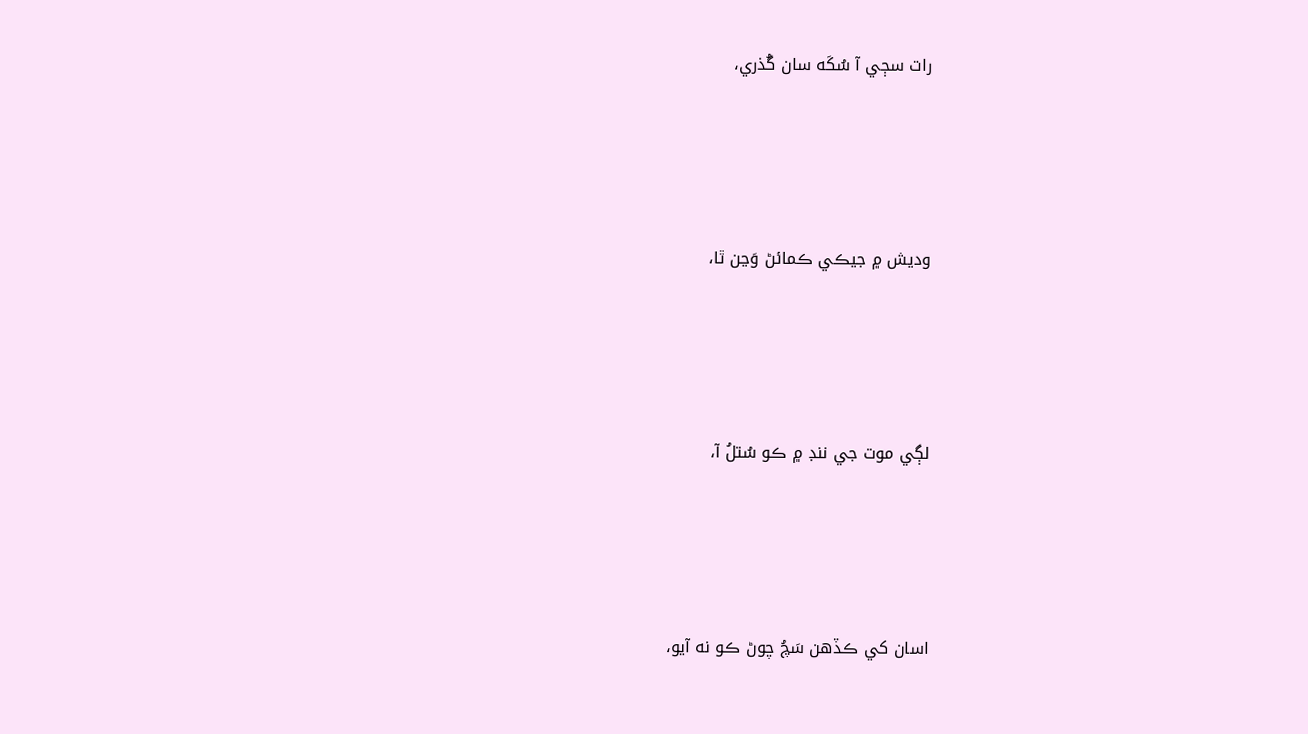رات سڄي آ سُکَه سان گُذري،





وديش ۾ جيڪي ڪمائڻ وَڃن ٿا،





لڳي موت جي ننڊ ۾ ڪو سُتلُ آ،





اسان کي ڪڏهن سَچُ چوڻ ڪو نه آيو،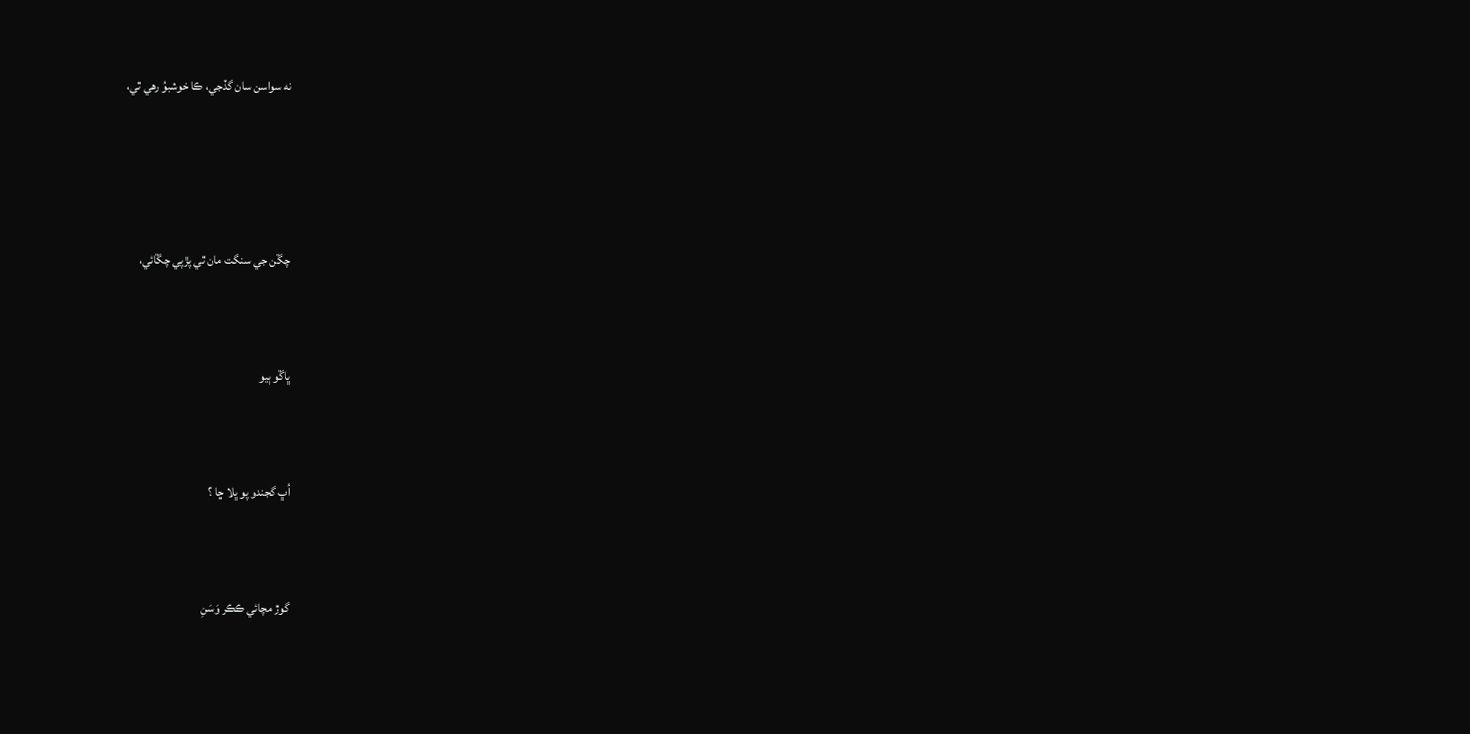نه سواسن سان گڏجي، ڪا خوشبوُ رهي ٿي،





چڱن جي سنگت مان ٿي پڙپي چڱائي،



ڀاڱو ٻيو



اُڀ گجندو پو ڀلا ڇا ؟



گوڙ مچائي ڪڪر وَسَنِ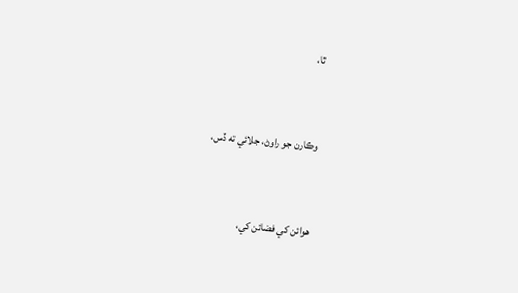ٿا،



وڪارن جو راوڻ، جلائي ته ڏس،



هوائن کي فضائن کي،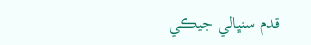قدم سنڀالي جيڪي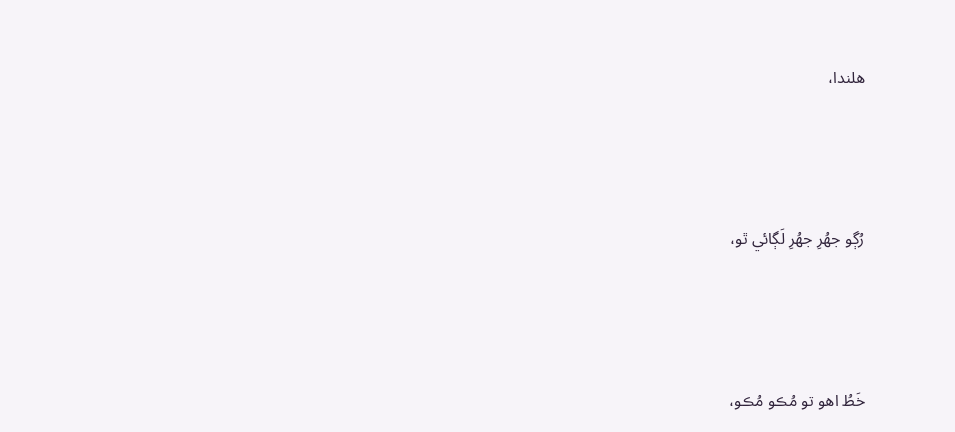هلندا،



رُڳو جهُرِ جهُرِ لَڳائي ٿو،



خَطُ اهو تو مُڪو مُڪو،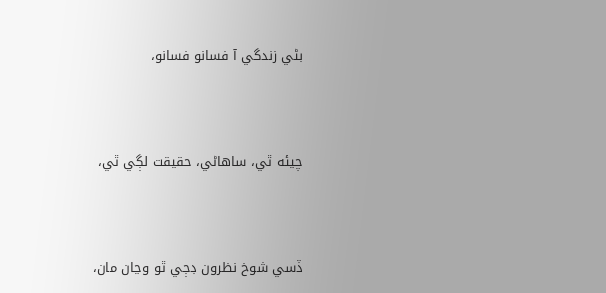بڻي زندگي آ فسانو فسانو،



چيئه ٿي، ساهاڻي، حقيقت لڳي ٿي،



ڏسي شوخ نظرون ڊڄي ٿو وڃان مان،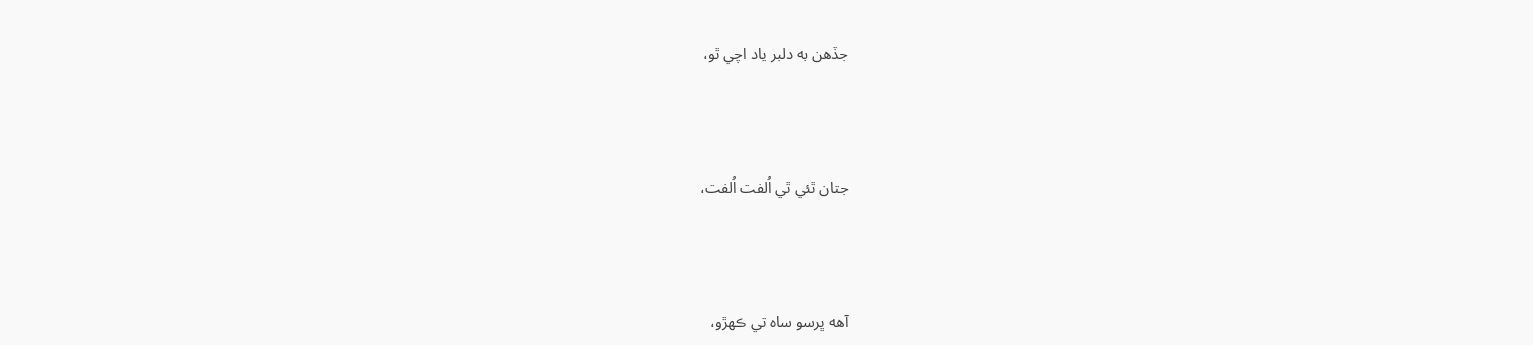جڏهن به دلبر ياد اچي ٿو،



جتان ٿئي ٿي اُلفت اُلفت،



آهه ڀرسو ساه تي ڪهڙو،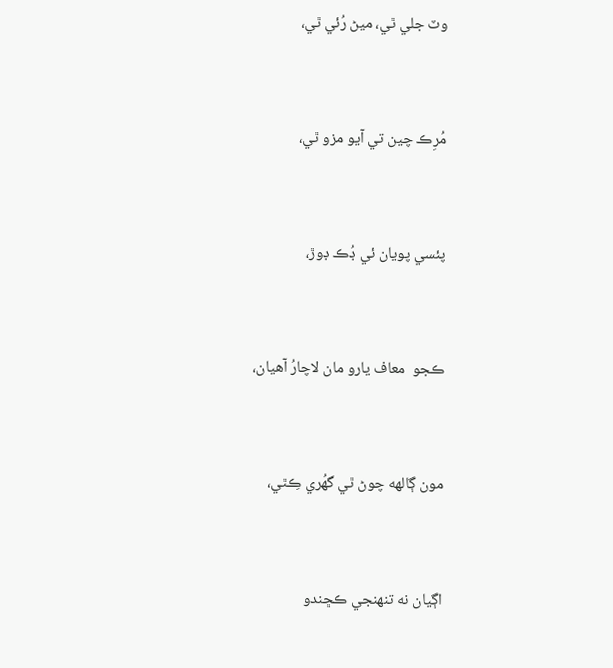وٽ جلي ٿي، ميڻ رُئي ٿي،



مُرِڪ چين تي آيو مزو ٿي،



پئسي پويان ئي ڊُڪ ڊوڙ،



ڪجو  معاف يارو مان لاچارُ آهيان،



مون ڳالهه چوڻ ٿي گهُري ڪِٿي،



اڳيان نه تنهنجي ڪڇندو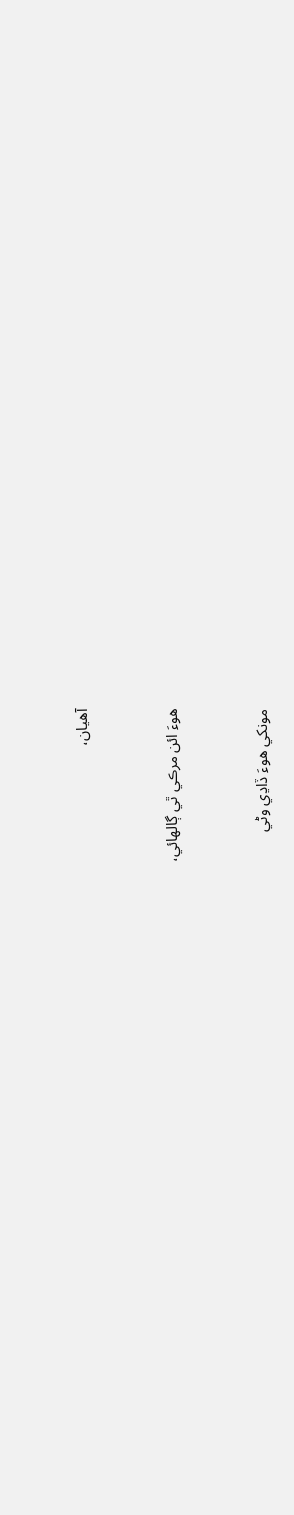آهيان،



هوءَ ائن مرڪي ٿي ڳالهائي،



مونکي هوءَ ڏاڍي وڻي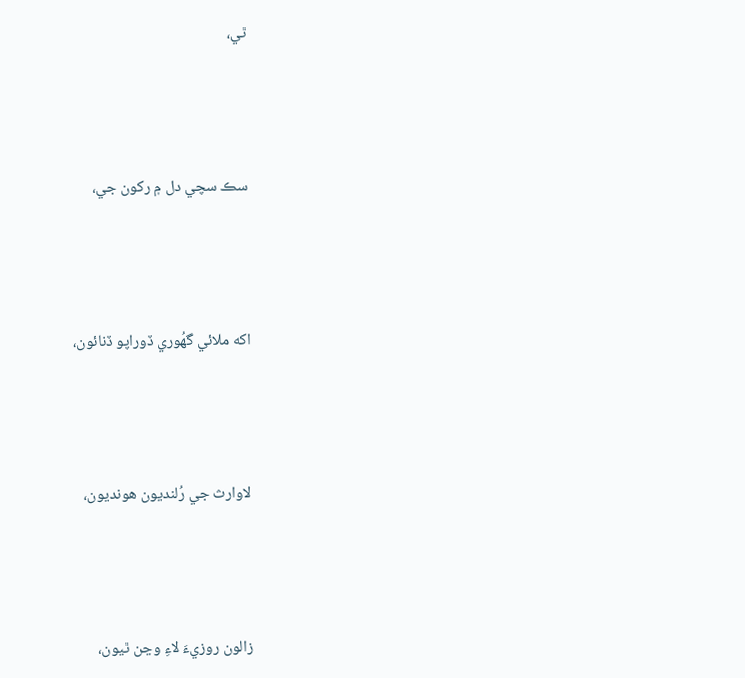ٿي،



سڪ سچي دل ۾ رکون جي،



اکه ملائي گهُوري ڏوراپو ڏنائون،



لاوارث جي رُلنديون هونديون،



زالون روزيءَ لاءِ وڃن ٿيون،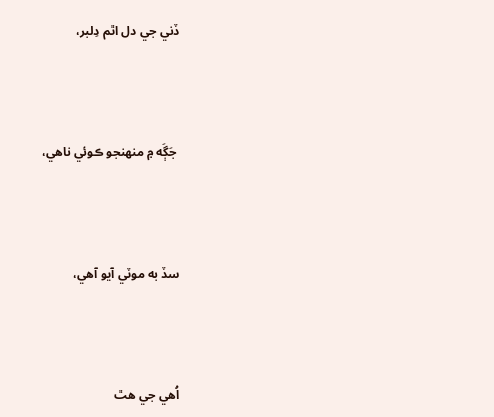ڏني جي دل اٿم دِلبر،



 جَڳَه ۾ منهنجو ڪوئي ناهي،



سڏ به موٽي آيو آهي،



اُهي جي هٿ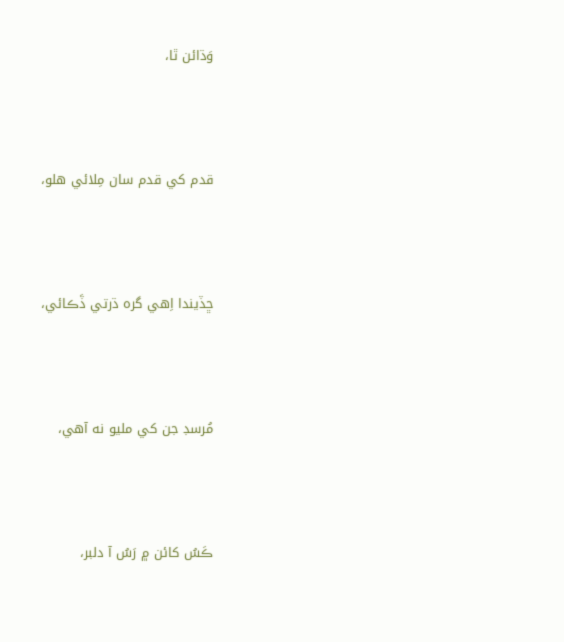وَڌائن ٿا،



قدم کي قدم سان مِلائي هلو،



ڇڏيندا اِهي گره ڌرتي ڏَڪائي،



مُرسڊ جن کي مليو نه آهي،



ڪَسُ کائن ۾ رَسُ آ دلبر،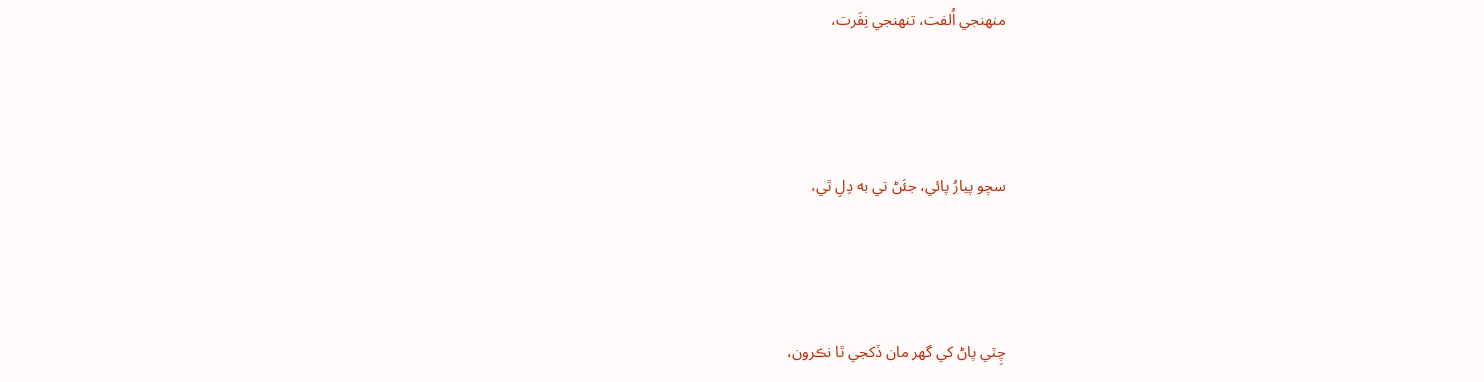منهنجي اُلفت، تنهنجي نِفَرت،



سچو پيارُ پائي، جئَڻ تي به دِلِ ٿي،



چِٽي پاڻ کي گهر مان ڏکجي ٿا نڪرون،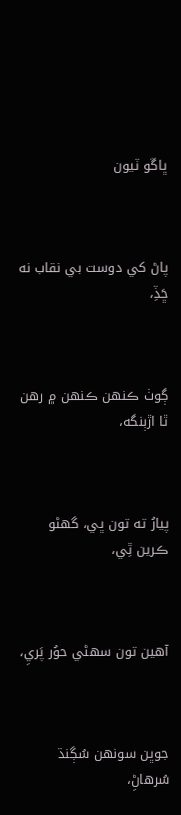ڀاڱو ٽيون



پاڻ کي دوست بي نقاب نه ڇَڏِ،



ڳوٺ ڪنهن ڪنهن ۾ رهن ٿا اڙٻنگه،



پيارُ ته تون ڀي، گهڻو ڪرين ٿِي،



آهين تون سهڻي حوُر پَريِ،



جوڀن سونهن سُڳنڌ سُرهاڻِ،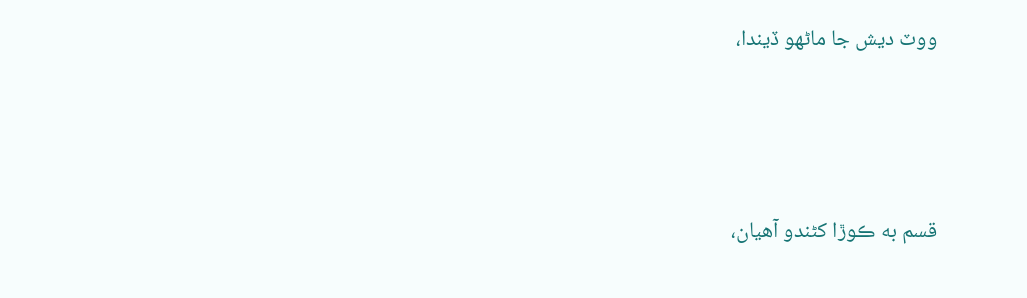ووٽ ديش جا ماڻهو ڏيندا،



قسم به ڪوڙا کڻندو آهيان،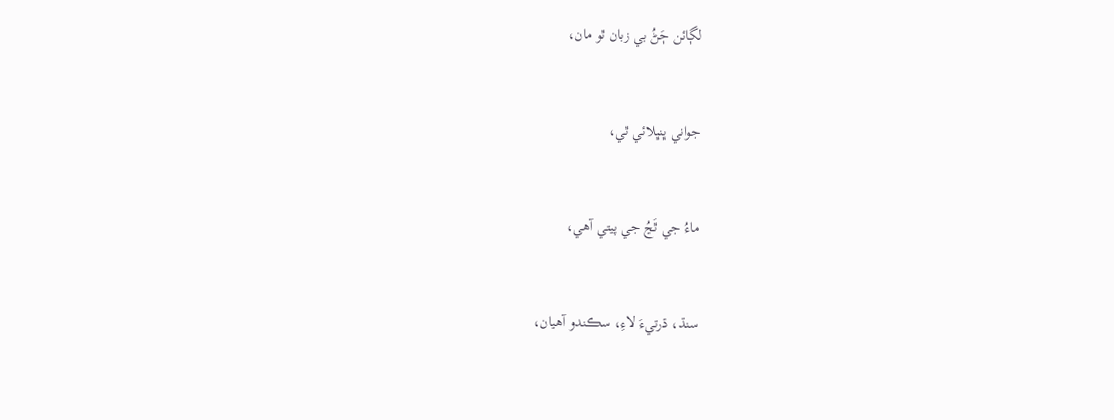لڳائن ڄَڻُ بي زبان ٿو مان،



جواني ڀنڀلائي ٿي،



ماءُ جي ٿَڃُ جي پيتي آهي،



سنڌ، ڌرتيءَ لاءِ، سڪندو آهيان،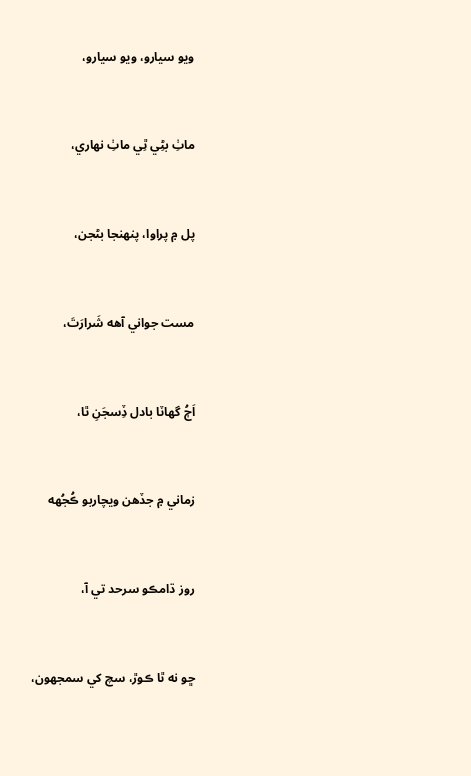ويو سيارو، ويو سيارو،



ماٺِ بڻِي ٿِي ماٺِ نهاري،



پل ۾ پراوا، پنهنجا بڻجن،



مست جواني آهه شَرارَتَ،



اَڄُ گهاٽا بادل ڏِسجَنِ ٿا،



زماني ۾ جڏهن ويچاربو ڪُجُهه



روز ڌامڪو سرحد تي آ،



ڇو نه ٿا ڪوڙ، سچ کي سمجهون،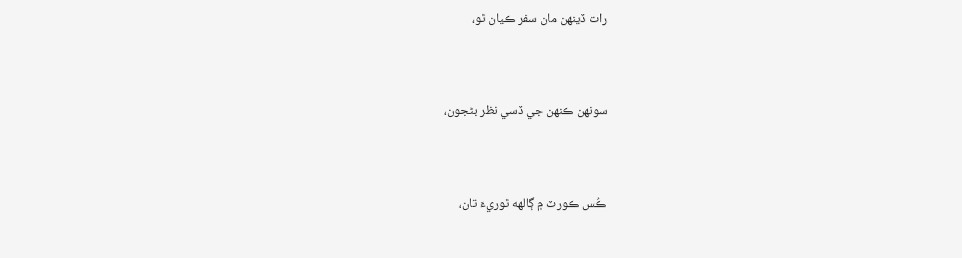رات ڏينهن مان سفر ڪيان ٿو،



سونهن ڪنهن جي ڏسي نظر بڻجون،



ڪُس ڪورٽ ۾ ڳالهه ٿوريءَ تان،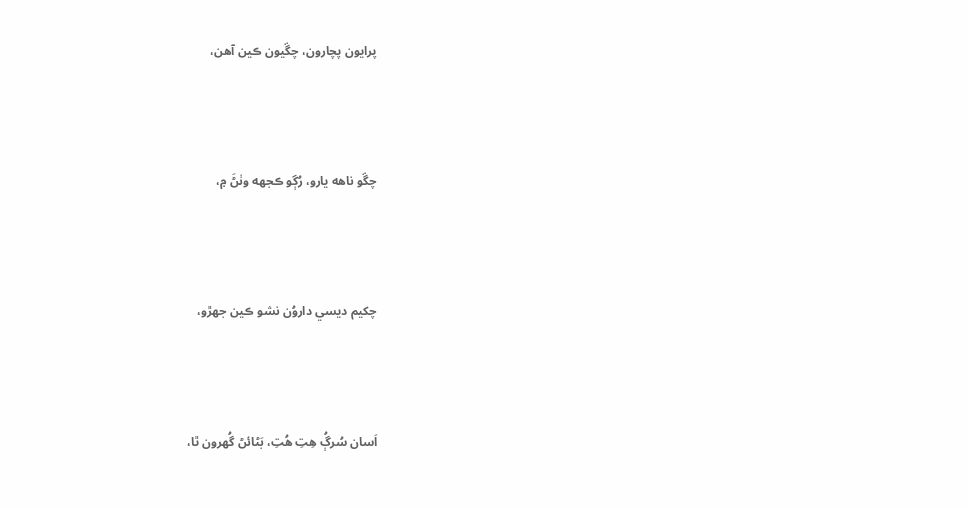پرايون پچارون، چڱيون ڪين آهن،



چڱو ناهه يارو، رُڳو ڪجهه وٺڻَ ۾،



چکيم ديسي داروُن نشو ڪين جهڙو،



اَسان سُرڳُ هِتِ هُتِ، بَڻائڻ گُهرون ٿا،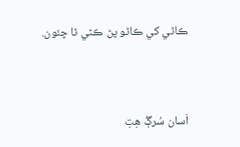ڪاڻي کي ڪاڻو پڻ ڪٿي ٿا چئون.



اَسان سُرڳُ هِتِ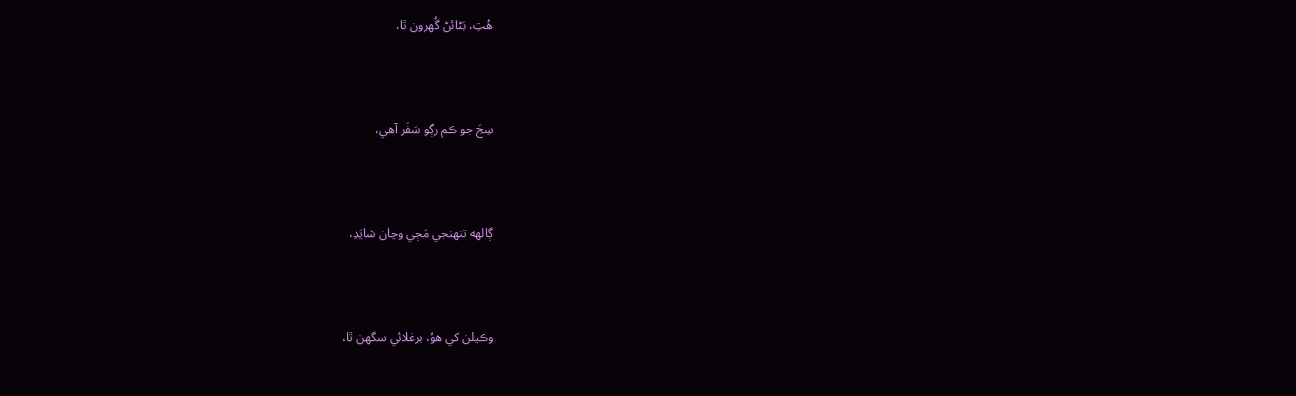هُتِ، بَڻائڻ گُهرون ٿا،



سِجَ جو ڪم رڳو سَفَر آهي،



ڳالهه تنهنجي مَڄي وڃان شايَدِ،



وڪيلن کي هوُ، برغلائي سگهن ٿا،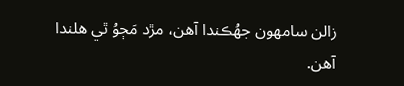زالن سامهون جهُڪندا آهن، مڙد مَڄوُ ٿي هلندا آهن.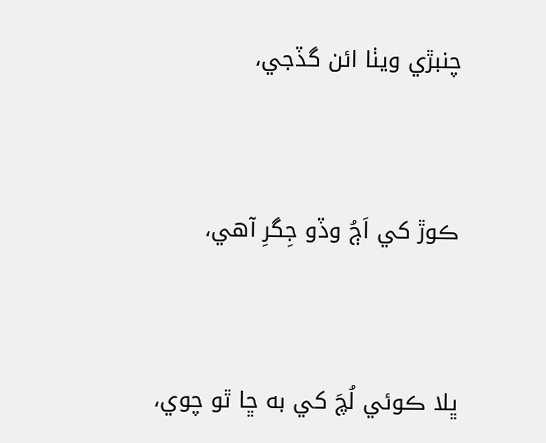چنبڙي ويٺا ائن گڏجي،



ڪوڙ کي اَڄُ وڏو جِگرِ آهي،



ڀلا ڪوئي لُچَ کي به ڇا ٿو چوي،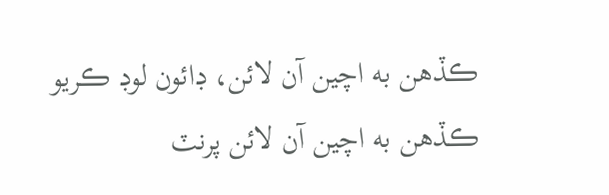ڪڏهن به اچين آن لائن، ڊائون لوڊ ڪريو
ڪڏهن به اچين آن لائن پرنٽ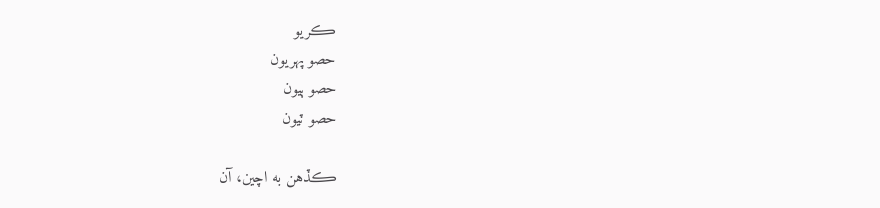ڪريو
حصو پهريون
حصو ٻيون
حصو ٽيون

ڪڏهن به اچين، آن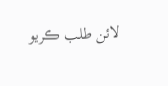لائن طلب ڪريو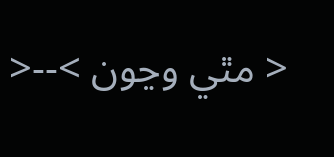< مٿي وڃون >--<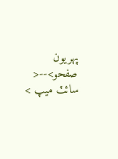پهريون صفحو>--< سائٽ ميپ >